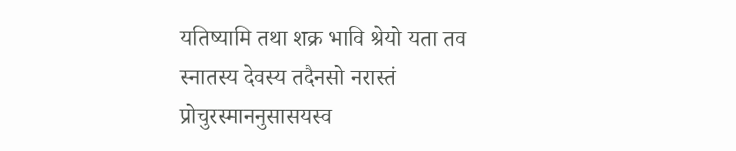यतिष्यामि तथा शक्र भावि श्रेयो यता तव
स्नातस्य देवस्य तदैनसो नरास्तं प्रोचुरस्माननुसासयस्व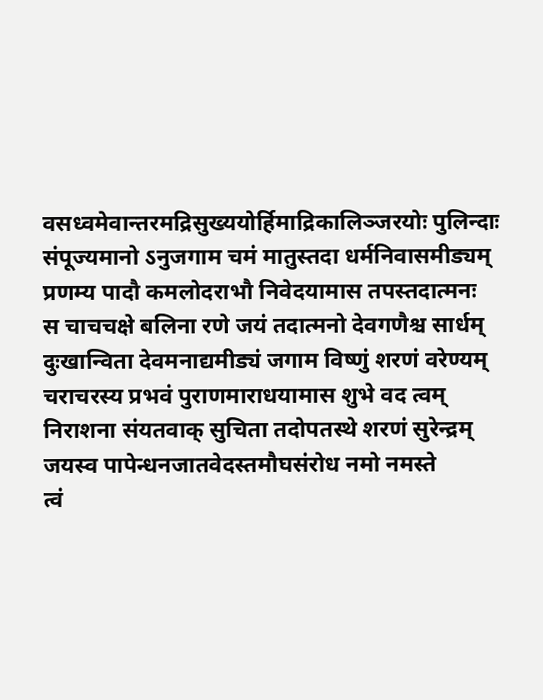वसध्वमेवान्तरमद्रिसुख्ययोर्हिमाद्रिकालिञ्जरयोः पुलिन्दाः
संपूज्यमानो ऽनुजगाम चमं मातुस्तदा धर्मनिवासमीड्यम्
प्रणम्य पादौ कमलोदराभौ निवेदयामास तपस्तदात्मनः
स चाचचक्षे बलिना रणे जयं तदात्मनो देवगणैश्च सार्धम्
दुःखान्विता देवमनाद्यमीड्यं जगाम विष्णुं शरणं वरेण्यम्
चराचरस्य प्रभवं पुराणमाराधयामास शुभे वद त्वम्
निराशना संयतवाक् सुचिता तदोपतस्थे शरणं सुरेन्द्रम्
जयस्व पापेन्धनजातवेदस्तमौघसंरोध नमो नमस्ते
त्वं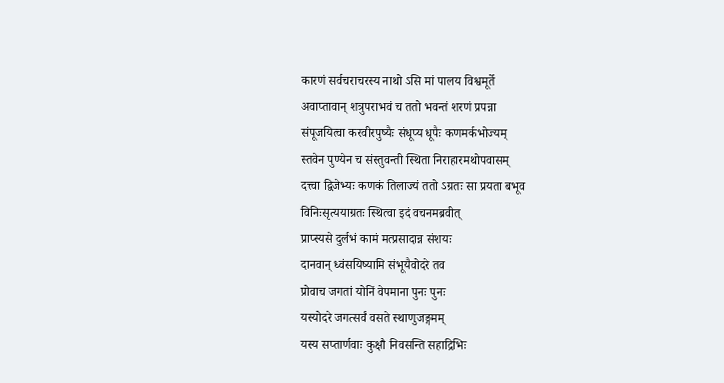कारणं सर्वचराचरस्य नाथो ऽसि मां पालय विश्वमूर्ते
अवाप्तावान् शत्रुपराभवं च ततो भवन्तं शरणं प्रपन्ना
संपूजयित्वा करवीरपुष्यैः संधूप्य धूपैः कणमर्कभोज्यम्
स्तवेन पुण्येन च संस्तुवन्ती स्थिता निराहारमथोपवासम्
दत्त्वा द्विजेभ्यः कणकं तिलाज्यं ततो ऽग्रतः सा प्रयता बभूव
विनिःसृत्ययाग्रतः स्थित्वा इदं वचनमब्रवीत्
प्राप्स्यसे दुर्लभं कामं मत्प्रसादान्न संशयः
दानवान् ध्वंसयिष्यामि संभूयैवोदरे तव
प्रोवाच जगतां योनिं वेपमाना पुनः पुनः
यस्योदरे जगत्सर्वं वसते स्थाणुजङ्गमम्
यस्य सप्तार्णवाः कुक्षौ निवसन्ति सहाद्रिभिः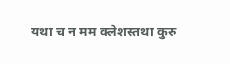यथा च न मम क्लेशस्तथा कुरु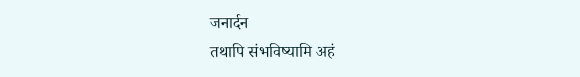जनार्दन
तथापि संभविष्यामि अहं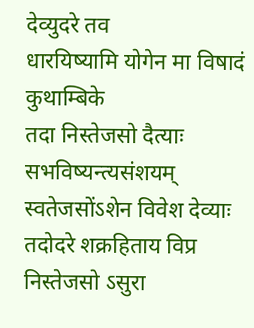देव्युदरे तव
धारयिष्यामि योगेन मा विषादं कुथाम्बिके
तदा निस्तेजसो दैत्याः सभविष्यन्त्यसंशयम्
स्वतेजसोंऽशेन विवेश देव्याः तदोदरे शक्रहिताय विप्र
निस्तेजसो ऽसुरा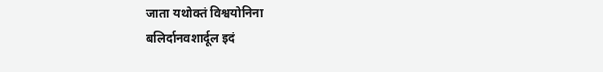जाता यथोक्तं विश्वयोनिना
बलिर्दानवशार्दूल इदं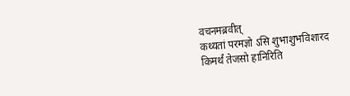वचनमब्रवीत्
कथ्यतां परमज्ञो ऽसि शुभाशुभविशारद
किमर्थं तेजसो हानिरिति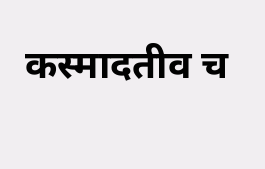कस्मादतीव च